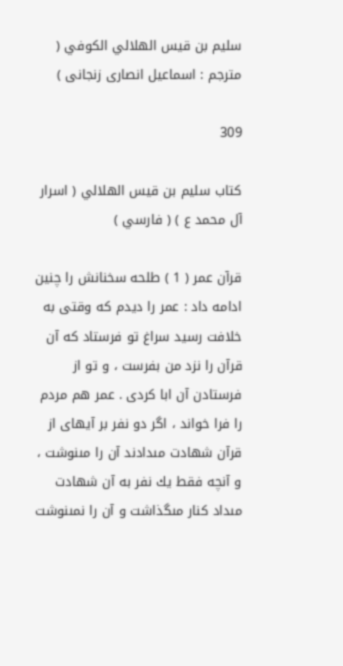سليم بن قيس الهلالي الكوفي ( مترجم : اسماعيل انصارى زنجانى )

309

كتاب سليم بن قيس الهلالي ( اسرار آل محمد ع ) ( فارسي )

قرآن عمر ( 1 ) طلحه سخنانش را چنين ادامه داد : عمر را ديدم كه وقتى به خلافت رسيد سراغ تو فرستاد كه آن قرآن را نزد من بفرست ، و تو از فرستادن آن ابا كردى . عمر هم مردم را فرا خواند ، اگر دو نفر بر آيهاى از قرآن شهادت مىدادند آن را مىنوشت ، و آنچه فقط يك نفر به آن شهادت مىداد كنار مىگذاشت و آن را نمىنوشت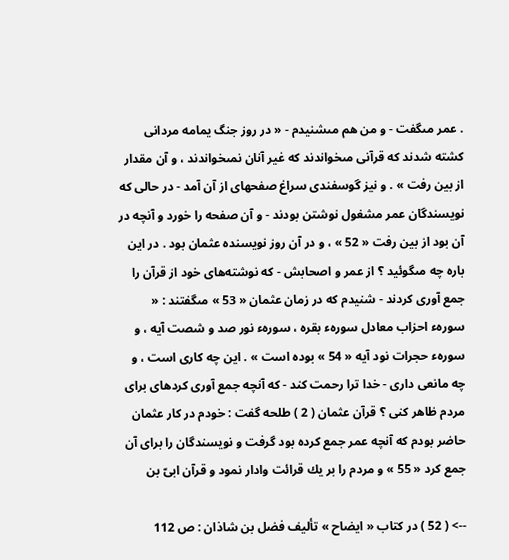. عمر مىگفت - و من هم مىشنيدم - « در روز جنگ يمامه مردانى كشته شدند كه قرآنى مىخواندند كه غير آنان نمىخواندند ، و آن مقدار از بين رفت » . و نيز گوسفندى سراغ صفحهاى از آن آمد - در حالى كه نويسندگان عمر مشغول نوشتن بودند - و آن صفحه را خورد و آنچه در آن بود از بين رفت « 52 » ، و در آن روز نويسنده عثمان بود . در اين باره چه مىگوئيد ؟ از عمر و اصحابش - كه نوشته‌هاى خود از قرآن را جمع آورى كردند - شنيدم كه در زمان عثمان « 53 » مىگفتند : « سورهء احزاب معادل سورهء بقره ، سورهء نور صد و شصت آيه ، و سورهء حجرات نود آيه « 54 » بوده است » . اين چه كارى است ، و چه مانعى دارى - خدا ترا رحمت كند - كه آنچه جمع آورى كردهاى براى مردم ظاهر كنى ؟ قرآن عثمان ( 2 ) طلحه گفت : خودم در كار عثمان حاضر بودم كه آنچه عمر جمع كرده بود گرفت و نويسندگان را براى آن جمع كرد « 55 » و مردم را بر يك قرائت وادار نمود و قرآن ابىّ بن

--> ( 52 ) در كتاب « ايضاح » تأليف فضل بن شاذان : ص 112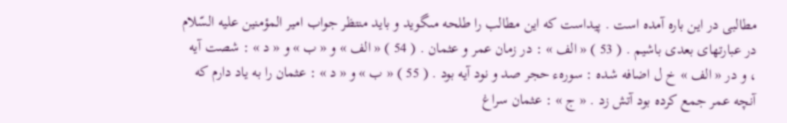مطالبى در اين باره آمده است . پيداست كه اين مطالب را طلحه مىگويد و بايد منتظر جواب امير المؤمنين عليه السّلام در عبارتهاى بعدى باشيم . ( 53 ) « الف » : در زمان عمر و عثمان . ( 54 ) « الف » و « ب » و « د » : شصت آيه ، و در « الف » خ ل اضافه شده : سورهء حجر صد و نود آيه بود . ( 55 ) « ب » و « د » : عثمان را به ياد دارم كه آنچه عمر جمع كرده بود آتش زد . « ج » : عثمان سراغ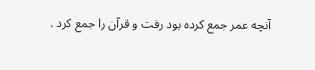آنچه عمر جمع كرده بود رفت و قرآن را جمع كرد .